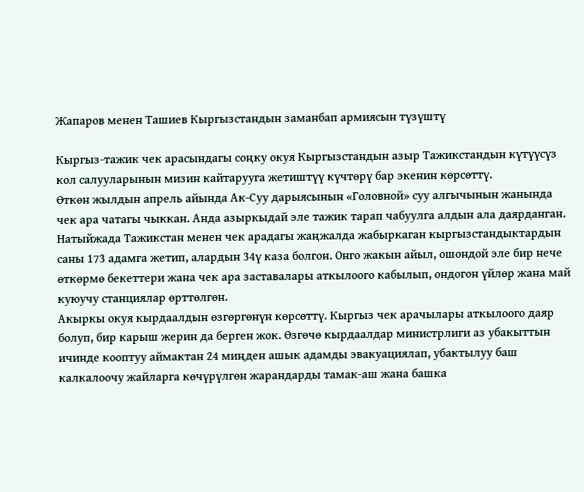Жапаров менен Ташиев Кыргызстандын заманбап армиясын түзүштү

Кыргыз-тажик чек арасындагы соңку окуя Кыргызстандын азыр Тажикстандын күтүүсүз кол салууларынын мизин кайтарууга жетиштүү күчтөрү бар экенин көрсөттү.
Өткөн жылдын апрель айында Ак-Суу дарыясынын «Головной» суу алгычынын жанында чек ара чатагы чыккан. Анда азыркыдай эле тажик тарап чабуулга алдын ала даярданган. Натыйжада Тажикстан менен чек арадагы жаңжалда жабыркаган кыргызстандыктардын саны 173 адамга жетип, алардын 34ү каза болгон. Онго жакын айыл, ошондой эле бир нече өткөрмө бекеттери жана чек ара заставалары аткылоого кабылып, ондогон үйлөр жана май куюучу станциялар өрттөлгөн.
Акыркы окуя кырдаалдын өзгөргөнүн көрсөттү. Кыргыз чек арачылары аткылоого даяр болуп, бир карыш жерин да берген жок. Өзгөчө кырдаалдар министрлиги аз убакыттын ичинде кооптуу аймактан 24 миңден ашык адамды эвакуациялап, убактылуу баш калкалоочу жайларга көчүрүлгөн жарандарды тамак-аш жана башка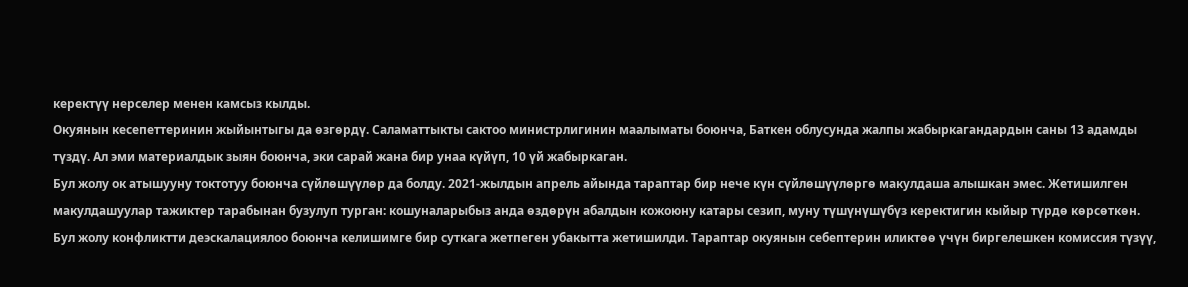керектүү нерселер менен камсыз кылды.
Окуянын кесепеттеринин жыйынтыгы да өзгөрдү. Саламаттыкты сактоо министрлигинин маалыматы боюнча, Баткен облусунда жалпы жабыркагандардын саны 13 адамды түздү. Ал эми материалдык зыян боюнча, эки сарай жана бир унаа күйүп, 10 үй жабыркаган.
Бул жолу ок атышууну токтотуу боюнча сүйлөшүүлөр да болду. 2021-жылдын апрель айында тараптар бир нече күн сүйлөшүүлөргө макулдаша алышкан эмес. Жетишилген макулдашуулар тажиктер тарабынан бузулуп турган: кошуналарыбыз анда өздөрүн абалдын кожоюну катары сезип, муну түшүнүшүбүз керектигин кыйыр түрдө көрсөткөн.
Бул жолу конфликтти деэскалациялоо боюнча келишимге бир суткага жетпеген убакытта жетишилди. Тараптар окуянын себептерин иликтөө үчүн биргелешкен комиссия түзүү,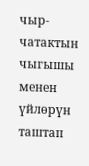чыр-чатактын чыгышы менен үйлөрүн таштап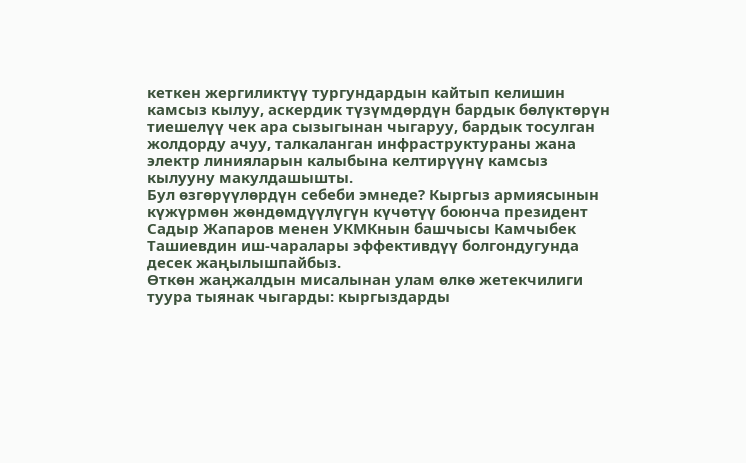кеткен жергиликтүү тургундардын кайтып келишин камсыз кылуу, аскердик түзүмдөрдүн бардык бөлүктөрүн тиешелүү чек ара сызыгынан чыгаруу, бардык тосулган жолдорду ачуу, талкаланган инфраструктураны жана электр линияларын калыбына келтирүүнү камсыз кылууну макулдашышты.
Бул өзгөрүүлөрдүн себеби эмнеде? Кыргыз армиясынын күжүрмөн жөндөмдүүлүгүн күчөтүү боюнча президент Садыр Жапаров менен УКМКнын башчысы Камчыбек Ташиевдин иш-чаралары эффективдүү болгондугунда десек жаңылышпайбыз.
Өткөн жаңжалдын мисалынан улам өлкө жетекчилиги туура тыянак чыгарды: кыргыздарды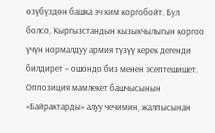өзүбүздөн башка эч ким коргобойт. Бул болсо, Кыргызстандын кызыкчылыгын коргоо үчүн нормалдуу армия түзүү керек дегенди билдирет – ошондо биз менен эсептешишет.
Оппозиция мамлекет башчысынын «Байрактарды» алуу чечимин, жалпысынан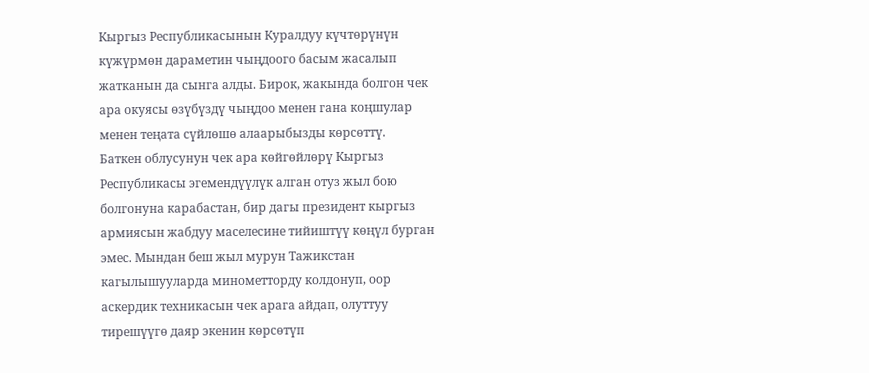Кыргыз Республикасынын Куралдуу күчтөрүнүн күжүрмөн дараметин чыңдоого басым жасалып жатканын да сынга алды. Бирок, жакында болгон чек ара окуясы өзүбүздү чыңдоо менен гана коңшулар менен теңата сүйлөшө алаарыбызды көрсөттү.
Баткен облусунун чек ара көйгөйлөрү Кыргыз Республикасы эгемендүүлүк алган отуз жыл бою болгонуна карабастан, бир дагы президент кыргыз армиясын жабдуу маселесине тийиштүү көңүл бурган эмес. Мындан беш жыл мурун Тажикстан кагылышууларда минометторду колдонуп, оор аскердик техникасын чек арага айдап, олуттуу тирешүүгө даяр экенин көрсөтүп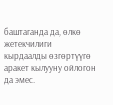баштаганда да, өлкө жетекчилиги кырдаалды өзгөртүүгө аракет кылууну ойлогон да эмес.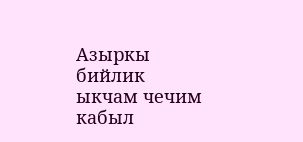Азыркы бийлик ыкчам чечим кабыл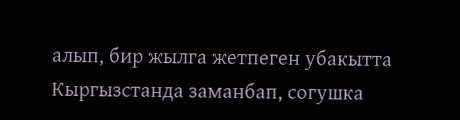алып, бир жылга жетпеген убакытта Кыргызстанда заманбап, согушка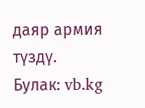даяр армия түздү.
Булак: vb.kg